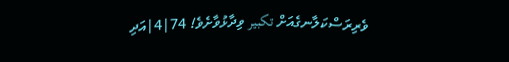ވެރިރަސްކަލާނގެއަށް تكبير ވިދާޅުވާށެވެ! 74|4|އަދި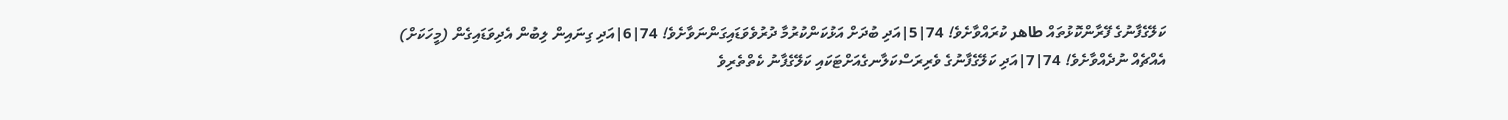ކަލޭގެފާނުގެ ފޭރާންކޮޅުތައް طاهر ކުރައްވާށެވެ! 74|5|އަދި ބުދަށް އަޅުކަންކުރުމާ ދުރުވެވަޑައިގަންނަވާށެވެ! 74|6|އަދި ގިނައިން ލިބުން އެދިވަޑައިގެން (މީހަކަށް) އެއްޗެއް ނުދެއްވާށެވެ! 74|7|އަދި ކަލޭގެފާނުގެ ވެރިރަސްކަލާނގެއަށްޓަކައި ކަލޭގެފާނު ކެތްތެރިވެ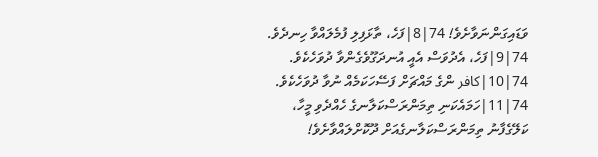ވަޑައިގަންނަވާށެވެ! 74|8|ފަހެ، ތާޅަފިލި ފުމެލައްވާ ހިނދެވެ. 74|9|ފަހެ، އެދުވަސް އެއީ އުނދަގޫވެގެންވާ ދުވަހެކެވެ. 74|10|كافر ންގެ މައްޗަށް ފަސޭހަކަމެއް ނުވާ ދުވަހެކެވެ. 74|11|ހަމައެކަނި ތިމަންރަސްކަލާނގެ ހެއްދެވި މީހާ، ކަލޭގެފާނު ތިމަންރަސްކަލާނގެއަށް ދޫކޮށްލައްވާށެވެ!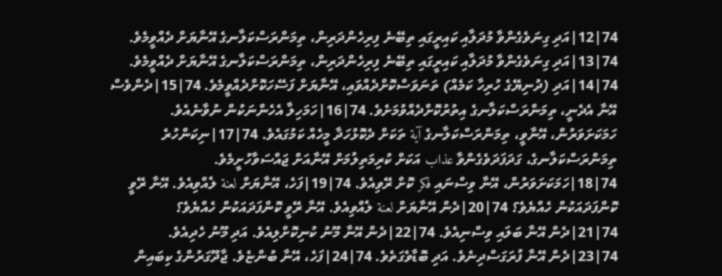74|12|އަދި ގިނަވެގެންވާ މުދަލާއި ކައިރީގައި ތިބޭނެ ފިރިހެންދަރިން، ތިމަންރަސްކަލާނގެ އޭނާޔަށް ދެއްވީމެވެ. 74|13|އަދި ގިނަވެގެންވާ މުދަލާއި ކައިރީގައި ތިބޭނެ ފިރިހެންދަރިން، ތިމަންރަސްކަލާނގެ އޭނާޔަށް ދެއްވީމެވެ. 74|14|އަދި (ދުނިޔޭގެ ހުރިހާ ކަމެއް) ތަނަވަސްކޮށްދެއްވައި، އޭނާޔަށް ފަސޭހަކޮށްދެއްވީމެވެ. 74|15|ދެންވެސް އޭނާ އެދެނީ، ތިމަންރަސްކަލާނގެ އިތުރުކޮށްދެއްވުމަށެވެ. 74|16|ހަމަހިލާ އެހެންނަކުން ނުވާނެއެވެ. ހަމަކަށަވަރުން، އޭނާވީ، ތިމަންރަސްކަލާނގެ آية ތަކަށް ދެކޮޅުހަދާ މީހެއް ކަމުގައެވެ. 74|17|ނިކަންހުރެ ތިމަންރަސްކަލާނގެ، ގަދަފަދަވެގެންވާ عذاب އަކަށް ކުރިމަތިލުމަށް އޭނާއަށް ޖައްސަވާހުށީމެވެ. 74|18|ހަމަކަށަވަރުން، އޭނާ ވިސްނައި فكر ކޮށް ރޭވިއެވެ. 74|19|ފަހެ، އޭނާޔަށް لعنة ލެއްވިއެވެ. އޭނާ ރޭވީ ކޮންފަދައަކުން ހެއްޔެވެ؟ 74|20|ދެން އޭނާޔަށް لعنة ލެއްވިއެވެ. އޭނާ ރޭވީ ކޮންފަދައަކުން ހެއްޔެވެ؟ 74|21|ދެން އޭނާ ބަލައި ވިސްނިއެވެ. 74|22|ދެން އޭނާ މޫނު ކުނިކޮށްލިއެވެ. އަދި މޫނު ހެދިއެވެ. 74|23|ދެން އޭނާ ފުރަގަސްދިނެވެ. އަދި ބޮޑާވެގަތެވެ. 74|24|ފަހެ، އޭނާ ބުންޏެވެ. ޖާދޫގަރުންގެ ކިބައިން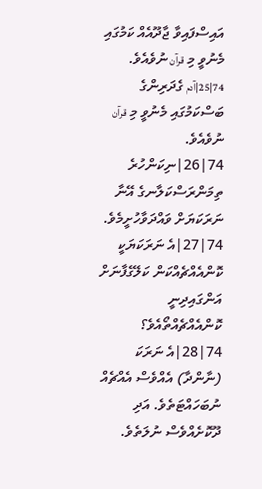އައިސްފައިވާ ޖާދޫއެއް ކަމުގައި މެނުވީ މި قرآن ނުވެއެވެ. 74|25|آدم ގެދަރިންގެ ބަސްކަމުގައި މެނުވީ މި قرآن ނުވެއެވެ. 74|26|ނިކަންހުރެ ތިމަންރަސްކަލާނގެ އޭނާ ނަރަކަޔަށް ވައްދަވާހުށީމެވެ. 74|27|އެ ނަރަކަޔަކީ ކޮންއެއްޗެއްކަން ކަލޭގެފާނަށް އަންގައިދިނީ ކޮންއެއްޗެއްތޯއެވެ؟ 74|28|އެ ނަރަކަ (ނާންދާ) އެއްވެސް އެއްޗެއް ނުބަހައްޓަތެވެ. އަދި ދޫކޮށެއްވެސް ނުލަތެވެ.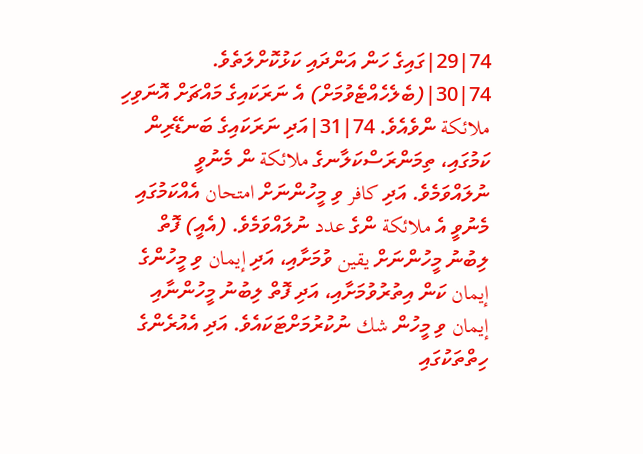74|29|ގައިގެ ހަން އަންދައި ކަޅުކޮށްލަތެވެ. 74|30|(ބެލެހެއްޓެވުމަށް) އެ ނަރަކައިގެ މައްޗަށް އޮނަވިހި ملائكة ންވެއެވެ. 74|31|އަދި ނަރަކައިގެ ބަނޑޭރިން ކަމުގައި، ތިމަންރަސްކަލާނގެ ملائكة ން މެނުވީ ނުލައްވަމެވެ. އަދި كافر ވި މީހުންނަށް امتحان އެއްކަމުގައި މެނުވީ އެ ملائكة ންގެ عدد ނުލައްވަމެވެ. (އެއީ) ފޮތް ލިބުނު މީހުންނަށް يقين ވުމަށާއި، އަދި إيمان ވި މީހުންގެ إيمان ކަން އިތުރުވުމަށާއި، އަދި ފޮތް ލިބުނު މީހުންނާއި إيمان ވި މީހުން شك ނުކުރުމަށްޓަކައެވެ. އަދި އެއުރެންގެ ހިތްތަކުގައި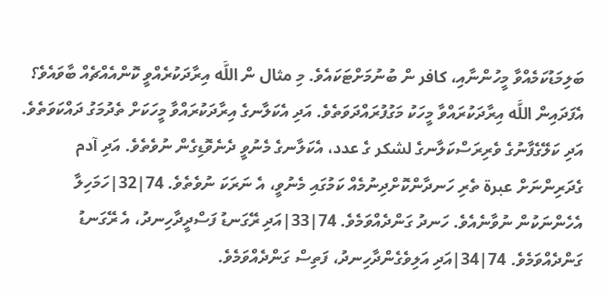ބަލިމަޑުކަމެއްވާ މީހުންނާއި، كافر ން ބުނުމަށްޓަކައެވެ. މި مثال ން اللَّه އިރާދަކުރެއްވީ ކޮންއެއްޗެއް ބާވައެވެ؟ އެފަދައިން اللَّه އިރާދަކުރައްވާ މީހަކު މަގުފުރައްދަވަތެވެ. އަދި އެކަލާނގެ އިރާދަކުރައްވާ މީހަކަށް ތެދުމަގު ދައްކަވަތެވެ. އަދި ކަލޭގެފާނުގެ ވެރިރަސްކަލާނގެ لشكر ގެ عدد، އެކަލާނގެ މެނުވީ ދެނެވޮޑިގެން ނުވެތެވެ. އަދި آدم ގެދަރިންނަށް عبرة ތެރި ހަނދާންކޮށްދިނުމެއް ކަމުގައި މެނުވީ، އެ ނަރަކަ ނުވެތެވެ. 74|32|ހަމަހިލާ އެހެންނަކުން ނުވާނެއެވެ. ހަނދު ގަންދެއްވަމެވެ. 74|33|އަދި ރޭގަނޑު ފަސްދީދާހިނދު، އެ ރޭގަނޑު ގަންދެއްވަމެވެ. 74|34|އަދި އަލިވެގެންދާހިނދު، ފަތިސް ގަންދެއްވަމެވެ.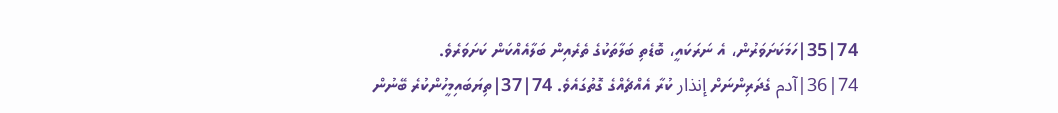74|35|ހަމަކަށަވަރުން، އެ ނަރަކައީ، ބޮޑެތި ބަލާތަކުގެ ތެރެއިން ބަލާއެއްކަން ކަށަވަރެވެ. 74|36|آدم ގެދަރިންނަށް إنذار ކުރާ އެއްޗެއްގެ ގޮތުގައެވެ. 74|37|ތިޔަބައިމީހުންކުރެ ބޭނުން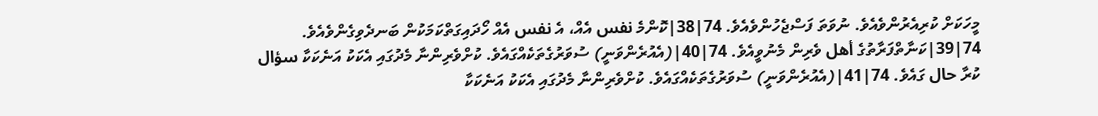މީހަކަށް ކުރިއެރުންވެއެވެ. ނުވަތަ ފަސްޖެހުންވެއެވެ. 74|38|ކޮންމެ نفس އެއް، އެ نفس އެއް ހޯދައިގަތްކަމަކުން ބަނދެވިގެންވެއެވެ. 74|39|ކަނާތްފަރާތުގެ أهل ވެރިން މެނުވީއެވެ. 74|40|(އެއުރެންވަނީ) ސުވަރުގެތަކެއްގައެވެ. ކުށްވެރިންނާ މެދުގައި އެކަކު އަނެކަކާ سؤال ކުރާ حال ގައެވެ. 74|41|(އެއުރެންވަނީ) ސުވަރުގެތަކެއްގައެވެ. ކުށްވެރިންނާ މެދުގައި އެކަކު އަނެކަކާ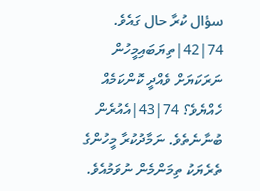سؤال ކުރާ حال ގައެވެ. 74|42|ތިޔަބައިމީހުން ނަރަކަޔަށް ވެއްދީ ކޮންކަމެއް ހެއްޔެވެ؟ 74|43|އެއުރެން ބުނާނެތެވެ. ނަމާދުކުރާ މީހުންގެ ތެރެޔަކު ތިމަންމެން ނުވަމުއެވެ.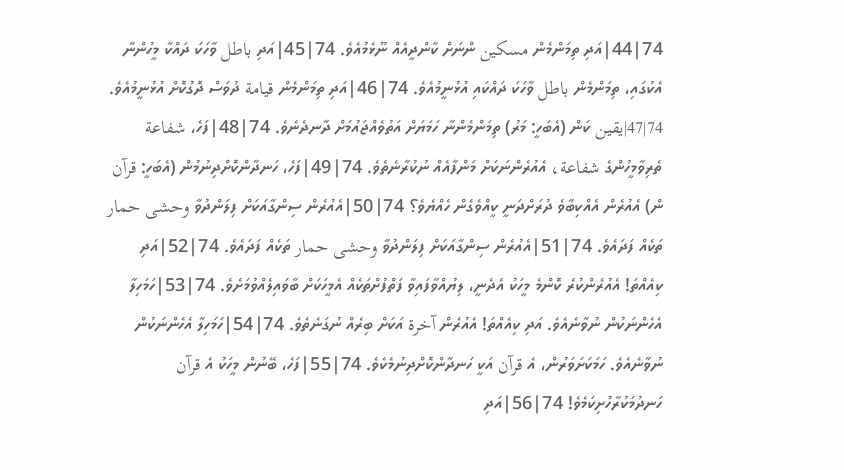74|44|އަދި ތިމަންމެން مسكين ންނަށް ކާންދީއެއް ނޫޅެމުއެވެ. 74|45|އަދި باطل ވާހަކަ ދައްކާ މީހުންނާ އެކުގައި، ތިމަންމެން باطل ވާހަކަ ދައްކައި އުޅުނީމުއެވެ. 74|46|އަދި ތިމަންމެން قيامة ދުވަސް ދޮގުކޮށް އުޅުނީމުއެވެ. 74|47|يقين ކަން (އެބަހީ: މަރު) ތިމަންމެންނާ ހަމަޔަށް އަތުވެއްޖައުމަށް ދާނދެނެވެ. 74|48|ފަހެ، شفاعة ތެރިވާމީހުންގެ شفاعة، އެއުރެންނަކަށް މަންފާއެއް ނުކުރާނެތެވެ. 74|49|ފަހެ، ހަނދާންކޮށްދިނުމުން (އެބަހީ: قرآن ން) އެއުރެން އެއްކިބާވެ ދުރަށްދަނީ ކީއްވެގެން ހެއްޔެވެ؟ 74|50|އެއުރެން ސިންގާއަކަށް ފިލަންދުވާ وحشى حمار ތަކެއް ފަދައެވެ. 74|51|އެއުރެން ސިންގާއަކަށް ފިލަންދުވާ وحشى حمار ތަކެއް ފަދައެވެ. 74|52|އަދި ކިއެއްތަ! އެއުރެންކުރެ ކޮންމެ މީހަކު އެދެނީ، ލިޔުއްވާފައިވާ ފަތްފުށްތަކެއް އެމީހަކަށް ބާވައިލެއްވުމަށެވެ. 74|53|ހަމަހިލާ އެހެންނަކުން ނުވާނެއެވެ. އަދި ކިއެއްތަ! އެއުރެން آخرة އަކަށް ބިރެއް ނުގަނެތެވެ. 74|54|ހަމަހިލާ އެހެންނަކުން ނުވާނެއެވެ. ހަމަކަށަވަރުން، އެ قرآن އަކީ ހަނދާންކޮށްދިނުމެކެވެ. 74|55|ފަހެ، ބޭނުން މީހަކު އެ قرآن ހަނދުމަކުރާހުށިކަމެވެ! 74|56|އަދި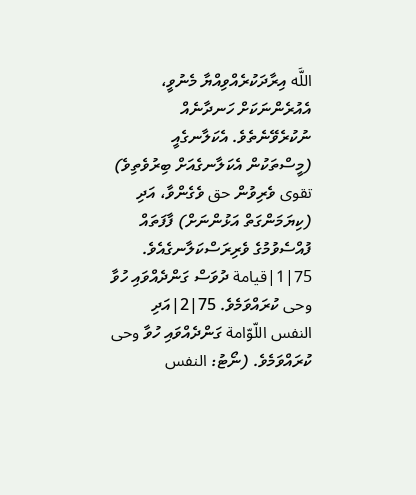اللَّه އިރާދަކުރެއްވިއްޔާ މެނުވީ، އެއުރެންނަކަށް ހަނދާނެއް ނުކުރެވޭނެތެވެ. އެކަލާނގެއީ (މީސްތަކުން އެކަލާނގެއަށް ބިރުވެތިވެ) تقوى ވެރިވުން حق ވެގެންވާ، އަދި (ކިޔަމަންގަތް އަޅުންނަށް) ފާފަތައް ފުއްސެވުމުގެ ވެރިރަސްކަލާނގެއެވެ. 75|1|قيامة ދުވަސް ގަންދެއްވައި ހުވާ وحى ކުރައްވަމެވެ. 75|2|އަދި النفس اللّوّامة ގަންދެއްވައި ހުވާ وحى ކުރައްވަމެވެ. (ނޯޓު: النفس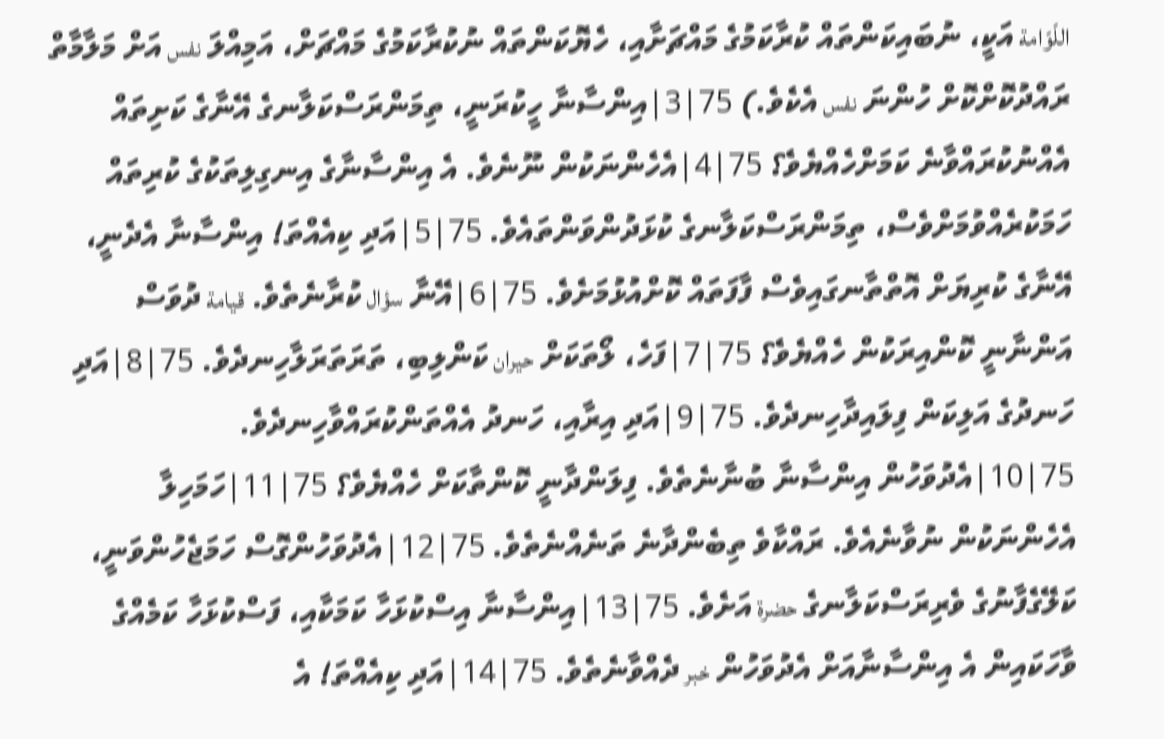اللّوّامة އަކީ، ނުބައިކަންތައް ކުރާކަމުގެ މައްޗަށާއި، ހެޔޮކަންތައް ނުކުރާކަމުގެ މައްޗަށް، އަމިއްލަ نفس އަށް މަލާމާތް ރައްދުކޮށްކޮށް ހުންނަ نفس އެކެވެ.) 75|3|އިންސާނާ ހީކުރަނީ، ތިމަންރަސްކަލާނގެ އޭނާގެ ކަށިތައް އެއްނުކުރައްވާނެ ކަމަށްހެއްޔެވެ؟ 75|4|އެހެންނަކުން ނޫނެވެ. އެ އިންސާނާގެ އިނގިލިތަކުގެ ކުރިތައް ހަމަކުރެއްވުމަށްވެސް، ތިމަންރަސްކަލާނގެ ކުޅަދުންވަންތައެވެ. 75|5|އަދި ކިއެއްތަ! އިންސާނާ އެދެނީ، އޭނާގެ ކުރިޔަށް އޮތްތާނގައިވެސް ފާފަތައް ކޮށްއުޅުމަށެވެ. 75|6|އޭނާ سؤال ކުރާނެތެވެ. قيامة ދުވަސް އަންނާނީ ކޮންއިރަކުން ހެއްޔެވެ؟ 75|7|ފަހެ، ލޯތަކަށް حيران ކަންލިބި، ތަރަތަރަލާހިނދެވެ. 75|8|އަދި ހަނދުގެ އަލިކަން ފިލައިދާހިނދެވެ. 75|9|އަދި އިރާއި، ހަނދު އެއްތަންކުރައްވާހިނދެވެ. 75|10|އެދުވަހުން އިންސާނާ ބުނާނެތެވެ. ފިލަންދާނީ ކޮންތާކަށް ހެއްޔެވެ؟ 75|11|ހަމަހިލާ އެހެންނަކުން ނުވާނެއެވެ. ރައްކާވެ ތިބެންދާނެ ތަނެއްނެތެވެ. 75|12|އެދުވަހުންގޮސް ހަމަޖެހުންވަނީ، ކަލޭގެފާނުގެ ވެރިރަސްކަލާނގެ حضرة އަށެވެ. 75|13|އިންސާނާ އިސްކުޅަހާ ކަމަކާއި، ފަސްކުޅަހާ ކަމެއްގެ ވާހަކައިން އެ އިންސާނާއަށް އެދުވަހުން خبر ދެއްވާނެތެވެ. 75|14|އަދި ކިއެއްތަ! އެ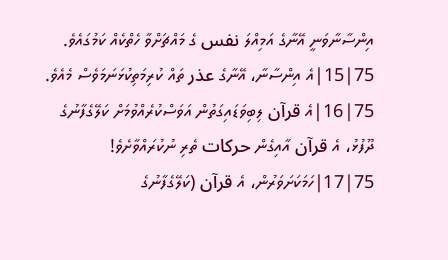އިންސާނާވަނީ އޭނާގެ އަމިއްލަ نفس ގެ މައްޗަށްވާ ހެތްކެއް ކަމުގައެވެ. 75|15|އެ އިންސާނާ، އޭނާގެ عذر ތައް ކުރިމަތިކުޅަނަމަވެސް މެއެވެ. 75|16|އެ قرآن ލިބިވަޑައިގަތުން އަވަސްކުރެއްވުމަށް ކަލޭގެފާނުގެ ދޫފުޅު، އެ قرآن އާއިގެން حركات ތެރި ނުކުރައްވާށެވެ! 75|17|ހަމަކަށަވަރުން، އެ قرآن (ކަލޭގެފާނުގެ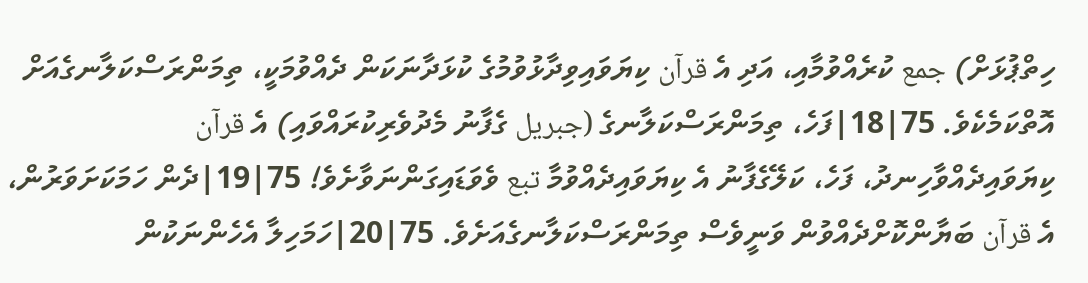ހިތްޕުޅަށް) جمع ކުރެއްވުމާއި، އަދި އެ قرآن ކިޔަވައިވިދާޅުވުމުގެ ކުޅަދާނަކަން ދެއްވުމަކީ، ތިމަންރަސްކަލާނގެއަށް އޮތްކަމެކެވެ. 75|18|ފަހެ، ތިމަންރަސްކަލާނގެ (جبريل ގެފާނު މެދުވެރިކުރައްވައި) އެ قرآن ކިޔަވައިދެއްވާހިނދު، ފަހެ، ކަލޭގެފާނު އެ ކިޔަވައިދެއްވުމާ تبع ވެވަޑައިގަންނަވާށެވެ! 75|19|ދެން ހަމަކަށަވަރުން، އެ قرآن ބަޔާންކޮށްދެއްވުން ވަނީވެސް ތިމަންރަސްކަލާނގެއަށެވެ. 75|20|ހަމަހިލާ އެހެންނަކުން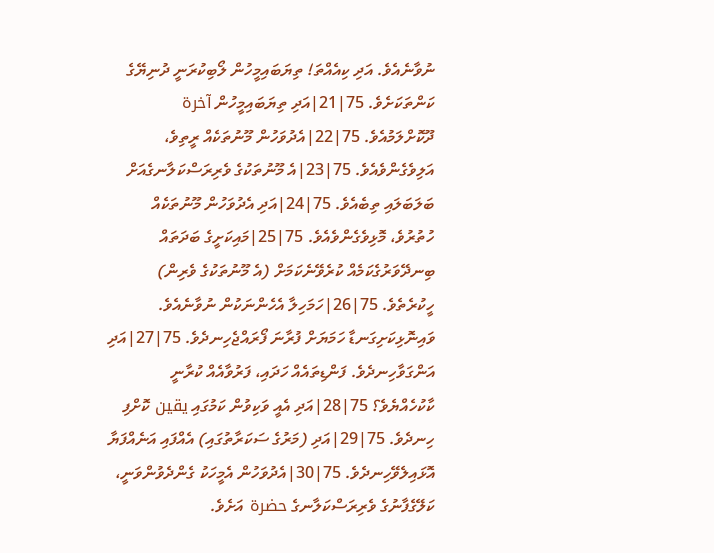ނުވާނެއެވެ. އަދި ކިއެއްތަ! ތިޔަބައިމީހުން ލޯބިކުރަނީ ދުނިޔޭގެ ކަންތަކަށެވެ. 75|21|އަދި ތިޔަބައިމީހުން آخرة ދޫކޮށްލަމުއެވެ. 75|22|އެދުވަހުން މޫނުތަކެއް ރީތިވެ، އަލިވެގެންވެއެވެ. 75|23|އެ މޫނުތަކުގެ ވެރިރަސްކަލާނގެއަށް ބަލަބަލައި ތިބެއެވެ. 75|24|އަދި އެދުވަހުން މޫނުތަކެއް ހުތުރުވެ، މޮޅިވެގެންވެއެވެ. 75|25|މައިކަށީގެ ބަދަތައް ބިނދޭވަރުގެކަމެއް ކުރެވޭނެކަމަށް (އެ މޫނުތަކުގެ ވެރިން) ހީކުރެތެވެ. 75|26|ހަމަހިލާ އެހެންނަކުން ނުވާނެއެވެ. ވައިނޮޅިކަށިގަނޑާ ހަމަޔަށް ފުރާނަ ފޯރައްޖެހިނދެވެ. 75|27|އަދި އަންގަވާހިނދެވެ. ފަންޑިތައެއް ހަދައި، ފަރުވާއެއް ކުރާނީ ކާކުހެއްޔެވެ؟ 75|28|އަދި އެއީ ވަކިވުން ކަމުގައި يقين ކޮށްފި ހިނދެވެ. 75|29|އަދި (މަރުގެ ސަކަރާތުގައި) އެއްފައި އަނެއްފަޔާ އޮޅައިލެވޭހިނދެވެ. 75|30|އެދުވަހުން އެމީހަކު ގެންދެވުންވަނީ، ކަލޭގެފާނުގެ ވެރިރަސްކަލާނގެ حضرة އަށެވެ.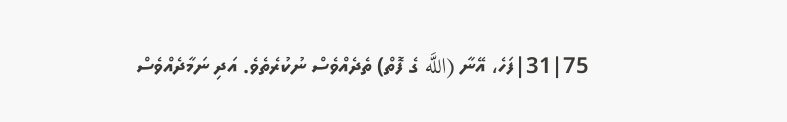75|31|ފަހެ، އޭނާ (اللَّه ގެ ފޮތް) ތެދެއްވެސް ނުކުރެތެވެ. އަދި ނަމާދެއްވެސް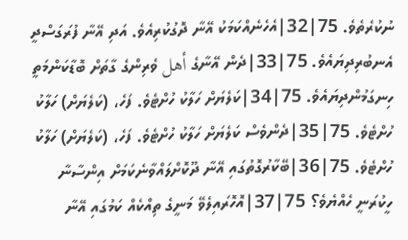ނުކުރެތެވެ. 75|32|އެހެނެއްކަމަކު އޭނާ ދޮގުކުރިއެވެ. އަދި އޭނާ ފުރަގަސްދީ އެނބުރިދިޔައެވެ. 75|33|ދެން އޭނާގެ أهل ވެރިންގެ ގާތަށް ބޮޑާކަންމަތީ ހިނގަމުންދިޔައެވެ. 75|34|ކަލެޔަށް ހަލާކު ހުށްޓެވެ. ފަހެ، (ކަލެޔަށް) ހަލާކު ހުށްޓެވެ. 75|35|ދެންވެސް ކަލެޔަށް ހަލާކު ހުށްޓެވެ. ފަހެ، (ކަލެޔަށް) ހަލާކު ހުށްޓެވެ. 75|36|ބޭކާރުގޮތުގައި އޭނާ ދޫކޮށްލައްވާނެކަމަށް އިންސާނާ ހީކުރަނީ ހެއްޔެވެ؟ 75|37|އޮހޮރައިލެވޭ މަނީގެ ތިއްކެއް ކަމުގައި އޭނާ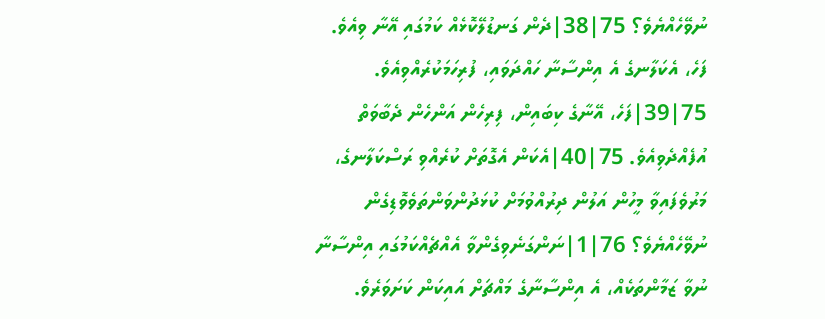ނުވޭހެއްޔެވެ؟ 75|38|ދެން ގަނޑުލޭކޮޅެއް ކަމުގައި އޭނާ ވިއެވެ. ފަހެ، އެކަލާނގެ އެ އިންސާނާ ހައްދަވައި، ފުރިހަމަކުރެއްވިއެވެ. 75|39|ފަހެ، އޭނާގެ ކިބައިން، ފިރިހެން އަންހެން ދެބާވަތް އުފެއްދެވިއެވެ. 75|40|އެކަން އެގޮތަށް ކުރެއްވި ރަސްކަލާނގެ، މަރުވެފައިވާ މީހުން އަލުން ދިރުއްވުމަށް ކުޅަދުންވަންތަވެވޮޑިގެން ނުވޭހެއްޔެވެ؟ 76|1|ނަންގަނެވިގެންވާ އެއްޗެއްކަމުގައި އިންސާނާ ނުވާ ޒަމާންތަކެއް، އެ އިންސާނާގެ މައްޗަށް އައިކަން ކަށަވަރެވެ.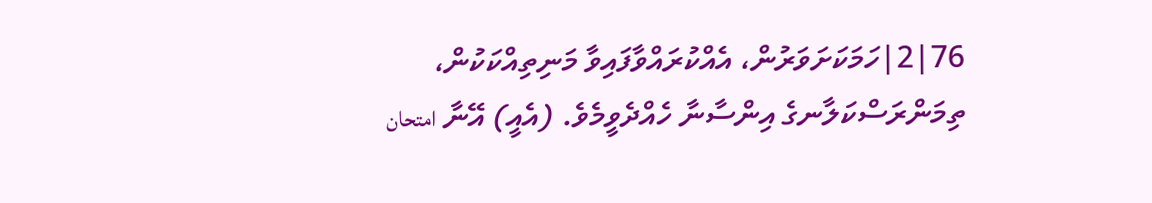76|2|ހަމަކަށަވަރުން، އެއްކުރައްވާފައިވާ މަނިތިއްކަކުން، ތިމަންރަސްކަލާނގެ އިންސާނާ ހެއްދެވީމެވެ. (އެއީ) އޭނާ امتحان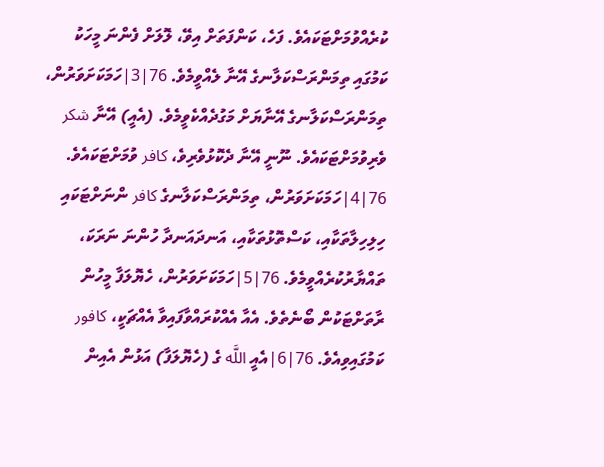ކުރެއްވުމަށްޓަކައެވެ. ފަހެ، ކަންފަތަށް އިވޭ، ލޮލަށް ފެންނަ މީހަކު ކަމުގައި ތިމަންރަސްކަލާނގެ އޭނާ ލެއްވީމެވެ. 76|3|ހަމަކަށަވަރުން، ތިމަންރަސްކަލާނގެ އޭނާޔަށް މަގުދެއްކެވީމެވެ. (އެއީ) އޭނާ شكر ވެރިވުމަށްޓަކައެވެ. ނޫނީ އޭނާ ދެކޮޅުވެރިވެ، كافر ވުމަށްޓަކައެވެ. 76|4|ހަމަކަށަވަރުން، ތިމަންރަސްކަލާނގެ كافر ންނަށްޓަކައި ހިލިހިލާތަކާއި، ކަސްތޮޅުތަކާއި، އަނދައަނދާ ހުންނަ ނަރަކަ، ތައްޔާރުކުރެއްވީމެވެ. 76|5|ހަމަކަށަވަރުން، ހެޔޮލަފާ މީހުން ރާތަށްޓަކުން ބޯނެތެވެ. އެއާ އެއްކުރައްވާފައިވާ އެއްޗަކީ، كافور ކަމުގައިވިއެވެ. 76|6|އެއީ اللَّه ގެ (ހެޔޮލަފާ) އަޅުން އެއިން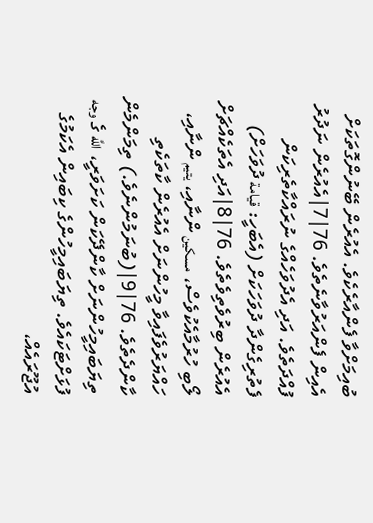ބުއިމަށްވާ ފެންއާރެކެވެ. އެއުރެން ބޭނުންގޮތަކަށް އެއިން ފެންއަރުވާނެތެވެ. 76|7|އެއުރެން ނަދުރު ފުއްދަތެވެ. އަދި އެދުވަހެއްގެ ނުރައްކާތެރިކަން ފެތުރިގެންދާ ދުވަހަކަށް (އެބަހީ: قيامة ދުވަހަށް) އެއުރެން ބިރުވެތިވެތެވެ. 76|8|އަދި އެތަކެއްޗަށް ލޯބި ހުރުމާއެކުވެސް، مسكين ންނާއި، يتيم ންނާއި، ހައްޔަރުވެފައިވާ މީހުންނަށް އެއުރެން ކާތަކެތި ކާންދެތެވެ. 76|9|(ބުނަމުންނެވެ.) ތިމަންމެން ތިޔަބައިމީހުންނަށް ކާންދޭކަން ކަށަވަރީ، اللَّه ގެ وجه ފުޅަށްޓަކައެވެ. ތިޔަބައިމީހުންގެ ކިބައިން އެކަމުގެ އުޖޫރައެއް،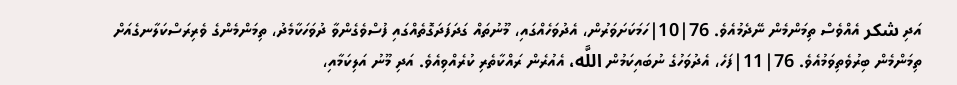އަދި شكر އެއްވެސް ތިމަންމެން ނޭދެމުއެވެ. 76|10|ހަމަކަށަވަރުން، އެދުވަހެއްގައި، މޫނުތައް ގަދަފަދަގޮތެއްގައި ފުސްވެގެންވާ ދުވަހަކާމެދު، ތިމަންމެންގެ ވެރިރަސްކަލާނގެއަށް ތިމަންމެން ބިރުވެތިވަމުއެވެ. 76|11|ފަހެ، އެދުވަހުގެ ނުބައިކަމުން اللَّه، އެއުރެން ރައްކާތެރި ކުރެއްވިއެވެ. އަދި މޫނު އަލިކަމާއި،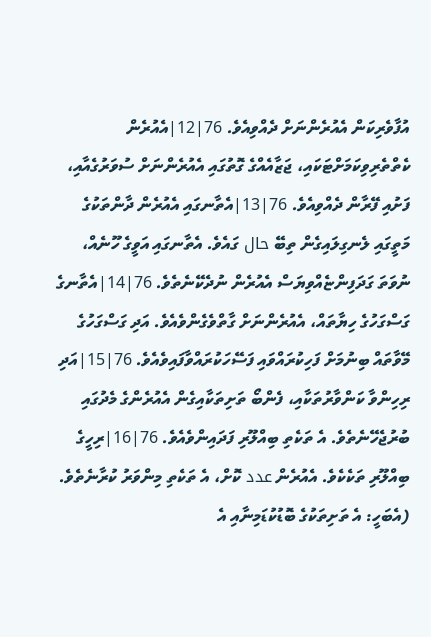އުފާވެރިކަން އެއުރެންނަށް ދެއްވިއެވެ. 76|12|އެއުރެން ކެތްތެރިވިކަމަށްޓަކައި، ޖަޒާއެއްގެ ގޮތުގައި އެއުރެންނަށް ސުވަރުގެއާއި، ފަށުއި ފޭރާން ދެއްވިއެވެ. 76|13|އެތާނގައި އެއުރެން ދާންތަކުގެ މަތީގައި ލެނގިލައިގެން ތިބޭ حال ގައެވެ. އެތާނގައި އަވީގެ ހޫނެއް، ނުވަތަ ގަދަފިންޏެއްވިޔަސް އެއުރެން ނުދެކޭނެތެވެ. 76|14|އެތާނގެ ގަސްގަހުގެ ހިޔާތައް، އެއުރެންނަށް ގާތްވެގެންވެއެވެ. އަދި ގަސްގަހުގެ މޭވާތައް ބިނުމަށް ފަހިކުރައްވައި ފަސޭހަކުރައްވާފައިވެއެވެ. 76|15|އަދި ރިހިންވާ ކަންވާރުތަކާއި، ފެންބޯ ތަށިތަކާއިގެން އެއުރެންގެ މެދުގައި ބުރުޖެހޭނެތެވެ. އެ ތަކެތި ބިއްލޫރި ފަދައިންވެއެވެ. 76|16|ރިހީގެ ބިއްލޫރި ތަކެކެވެ. އެއުރެން عدد ކޮށް، އެ ތަކެތި މިންވަރު ކުރާނެތެވެ. (އެބަހީ: އެ ތަށިތަކުގެ ބޮޑުކުޑަމިނާއި އެ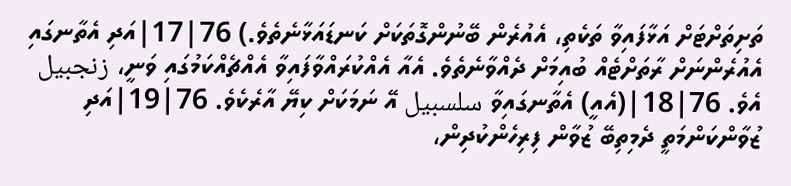ތަށިތަށްޓަށް އަޅާފައިވާ ތަކެތި، އެއުރެން ބޭނުންގޮތަކަށް ކަނޑައަޅާނެތެވެ.) 76|17|އަދި އެތާނގައި އެއުރެންނަށް ރާތަށްޓެއް ބުއިމަށް ދެއްވާނެތެވެ. އެއާ އެއްކުރައްވާފައިވާ އެއްޗެއްކަމުގައި ވަނީ، زنجبيل އެވެ. 76|18|(އެއީ) އެތާނގައިވާ سلسبيل އޭ ނަމަކަށް ކިޔޭ އާރެކެވެ. 76|19|އަދި ޒުވާންކަންމަތީ ދެމިތިބޭ ޒުވާން ފިރިހެންކުދިން،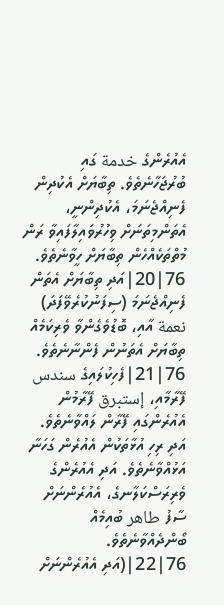އެއުރެންގެ خدمة ގައި ބުރުޖަހާނެތެވެ. ތިބާޔަށް އެކުދިން ފެނިއްޖެނަމަ، އެކުދިންނީ، އެތަންމިތަނަށް ވިހުރުވައިލާފައިވާ ރަން މުތްތަކެއްހެން ތިބާޔަށް ހީވާނެތެވެ. 76|20|އަދި ތިބާޔަށް އެތަން ފެނިއްޖެނަމަ (ސިފަނުކުރެވޭފަދަ) نعمة އާއި، ބޮޑުވެގެންވާ ވެރިކަމެއް ތިބާޔަށް އެތަނުން ފެންނާނެތެވެ. 76|21|ފެހިކުލައިގެ سندس ފޭރާމާއި، إستبرق ފޭރާމުން އެއުރެންގައި ފޭރާން ލައްވާނެތެވެ. އަދި ރިހި އުޅާތަކުން އެއުރެން ގަހަނާ އަޅުއްވާނެތެވެ. އަދި އެއުރެންގެ ވެރިރަސްކަލާނގެ، އެއުރެންނަށް ސާފު طاهر ބުއިމެއް ބޯންދެއްވާނެތެވެ. 76|22|(އަދި އެއުރެންނަށް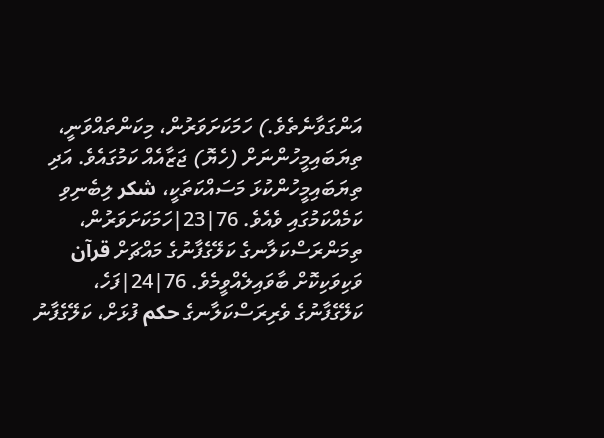އަންގަވާނެތެވެ.) ހަމަކަށަވަރުން، މިކަންތައްވަނީ، ތިޔަބައިމީހުންނަށް (ހެޔޮ) ޖަޒާއެއް ކަމުގައެވެ. އަދި ތިޔަބައިމީހުންކުޅަ މަސައްކަތަކީ، شكر ލިބެނިވި ކަމެއްކަމުގައި ވެއެވެ. 76|23|ހަމަކަށަވަރުން، ތިމަންރަސްކަލާނގެ ކަލޭގެފާނުގެ މައްޗަށް قرآن ވަކިވަކިކޮށް ބާވައިލެއްވީމެވެ. 76|24|ފަހެ، ކަލޭގެފާނުގެ ވެރިރަސްކަލާނގެ حكم ފުޅަށް، ކަލޭގެފާނު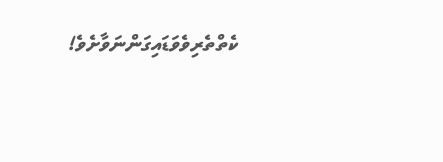ކެތްތެރިވެވަޑައިގަންނަވާށެވެ!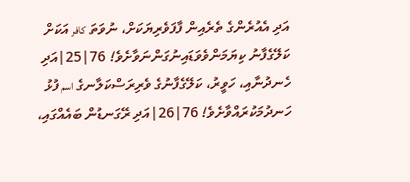އަދި އެއުރެންގެ ތެރެއިން ފާފަވެރިޔަކަށް، ނުވަތަ كافر އަކަށް ކަލޭގެފާނު ކިޔަމަންވެވަޑައިނުގަންނަވާށެވެ! 76|25|އަދި ހެނދުނާއި، ހަވީރު، ކަލޭގެފާނުގެ ވެރިރަސްކަލާނގެ اسم ފުޅު ހަނދުމަކުރައްވާށެވެ! 76|26|އަދި ރޭގަނޑުން ބައެއްގައި،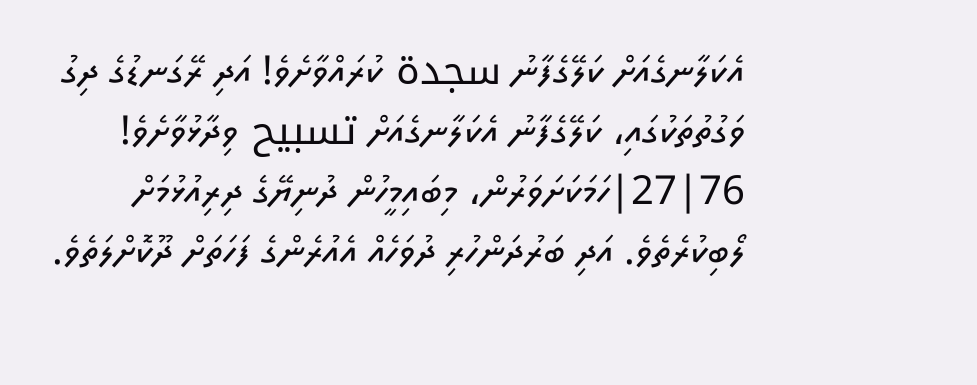އެކަލާނގެއަށް ކަލޭގެފާނު سجدة ކުރައްވާށެވެ! އަދި ރޭގަނޑުގެ ދިގު ވަގުތުތަކުގައި، ކަލޭގެފާނު އެކަލާނގެއަށް تسبيح ވިދާޅުވާށެވެ! 76|27|ހަމަކަށަވަރުން، މިބައިމީހުން ދުނިޔޭގެ ދިރިއުޅުމަށް ލޯބިކުރެތެވެ. އަދި ބަރުދަންހުރި ދުވަހެއް އެއުރެންގެ ފަހަތަށް ދޫކޮށްލަތެވެ.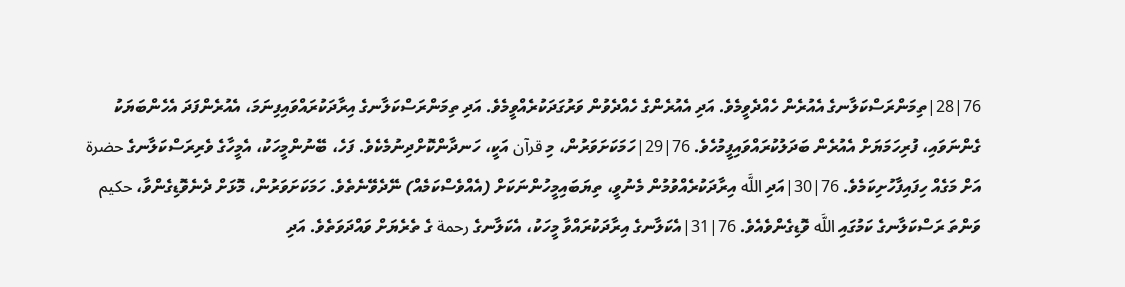76|28|ތިމަންރަސްކަލާނގެ އެއުރެން ހެއްދެވީމެވެ. އަދި އެއުރެންގެ ހެއްދެވުން ވަރުގަދަކުރެއްވީމެވެ. އަދި ތިމަންރަސްކަލާނގެ އިރާދަކުރައްވައިފިނަމަ، އެއުރެންފަދަ އެހެންބަޔަކު ގެންނަވައި، ފުރިހަމަޔަށް އެއުރެން ބަދަލުކުރައްވައިފީމުހެވެ. 76|29|ހަމަކަށަވަރުން، މި قرآن އަކީ، ހަނދާންކޮށްދިނުމެކެވެ. ފަހެ، ބޭނުންމީހަކު، އެމީހާގެ ވެރިރަސްކަލާނގެ حضرة އަށް މަގެއް ހިފައިފާހުށިކަމެވެ. 76|30|އަދި اللَّه އިރާދަކުރެއްވުމުން މެނުވީ، ތިޔަބައިމީހުންނަކަށް (އެއްވެސްކަމެއް) ނޭދެވޭނެތެވެ. ހަމަކަށަވަރުން، މޮޅަށް ދެނެވޮޑިގެންވާ، حكيم ވަންތަ ރަސްކަލާނގެ ކަމުގައި اللَّه ވޮޑިގެންވެއެވެ. 76|31|އެކަލާނގެ އިރާދަކުރައްވާ މީހަކު، އެކަލާނގެ رحمة ގެ ތެރެޔަށް ވައްދަވަތެވެ. އަދި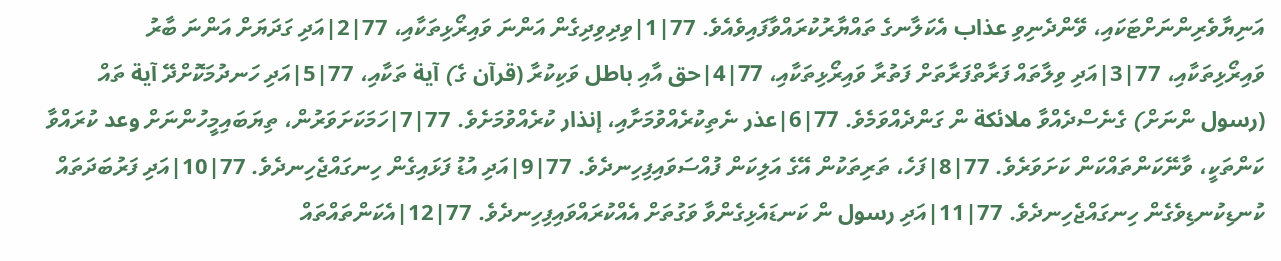އަނިޔާވެރިންނަށްޓަކައި، ވޭންދެނިވި عذاب އެކަލާނގެ ތައްޔާރުކުރައްވާފައިވެއެވެ. 77|1|ވިދިވިދިގެން އަންނަ ވައިރޯޅިތަކާއި، 77|2|އަދި ގަދަޔަށް އަންނަ ބާރު ވައިރޯޅިތަކާއި، 77|3|އަދި ވިލާތައް ފަރާތްފަރާތަށް ފަތުރާ ވައިރޯޅިތަކާއި، 77|4|حق އާއި باطل ވަކިކުރާ (قرآن ގެ) آية ތަކާއި، 77|5|އަދި ހަނދުމަކޮށްދޭ آية ތައް (رسول ންނަށް) ގެނެސްދެއްވާ ملائكة ން ގަންދެއްވަމެވެ. 77|6|عذر ނެތިކުރެއްވުމަށާއި، إنذار ކުރެއްވުމަށެވެ. 77|7|ހަމަކަށަވަރުން، ތިޔަބައިމީހުންނަށް وعد ކުރައްވާ ކަންތަކީ، ވާނޭކަންތައްކަން ކަށަވަރެވެ. 77|8|ފަހެ، ތަރިތަކުން އޭގެ އަލިކަން ފުއްސަވައިފިހިނދެވެ. 77|9|އަދި އުޑު ފަޅައިގެން ހިނގައްޖެހިނދެވެ. 77|10|އަދި ފަރުބަދަތައް ކުނޑިކުނޑިވެގެން ހިނގައްޖެހިނދެވެ. 77|11|އަދި رسول ން ކަނޑައެޅިގެންވާ ވަގުތަށް އެއްކުރައްވައިފިހިނދެވެ. 77|12|އެކަންތައްތައް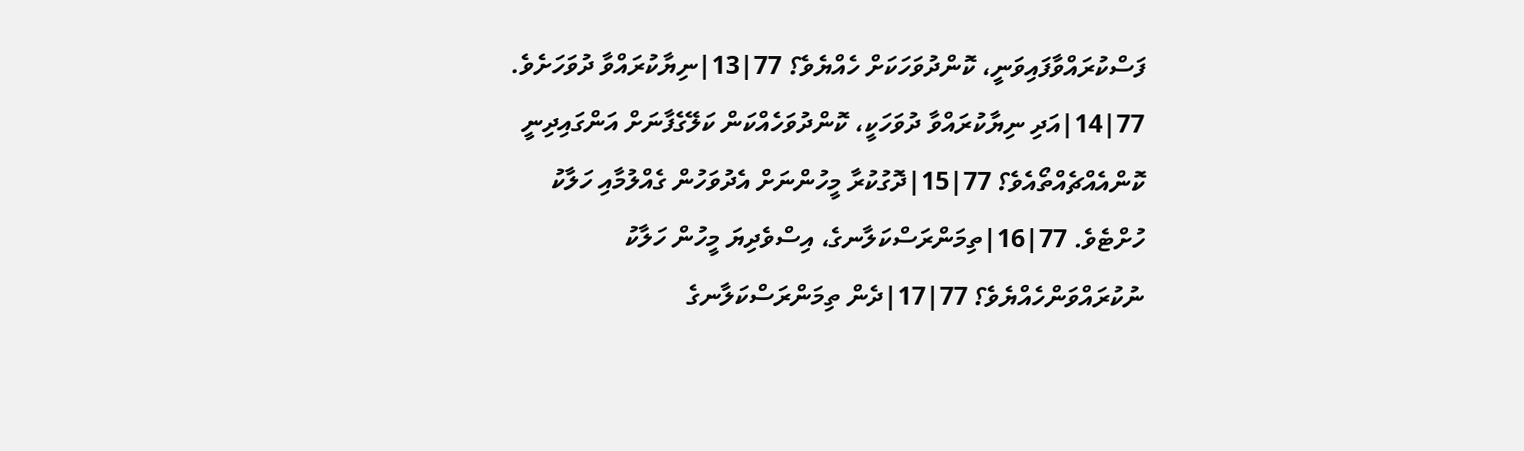ފަސްކުރައްވާފައިވަނީ، ކޮންދުވަހަކަށް ހެއްޔެވެ؟ 77|13|ނިޔާކުރައްވާ ދުވަހަށެވެ. 77|14|އަދި ނިޔާކުރައްވާ ދުވަހަކީ، ކޮންދުވަހެއްކަން ކަލޭގެފާނަށް އަންގައިދިނީ ކޮންއެއްޗެއްތޯއެވެ؟ 77|15|ދޮގުކުރާ މީހުންނަށް އެދުވަހުން ގެއްލުމާއި ހަލާކު ހުށްޓެވެ. 77|16|ތިމަންރަސްކަލާނގެ، އިސްވެދިޔަ މީހުން ހަލާކު ނުކުރައްވަންހެއްޔެވެ؟ 77|17|ދެން ތިމަންރަސްކަލާނގެ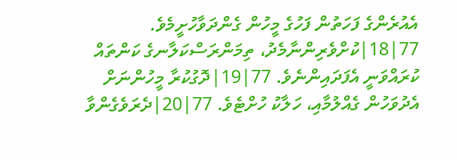އެއުރެންގެ ފަހަތުން ފަހުގެ މީހުން ގެންދަވާހުށީމެވެ. 77|18|ކުށްވެރިންނާމެދު، ތިމަންރަސްކަލާނގެ ކަންތައް ކުރައްވަނީ އެފަދައިންނެވެ. 77|19|ދޮގުކުރާ މީހުންނަށް އެދުވަހުން ގެއްލުމާއި، ހަލާކު ހުށްޓެވެ. 77|20|ދެރަވެގެންވާ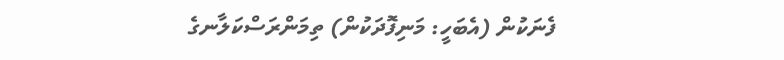ފެނަކުން (އެބަހީ: މަނިފޮދަކުން) ތިމަންރަސްކަލާނގެ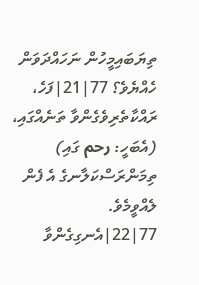ތިޔަބައިމީހުން ނަހައްދަވަން ހެއްޔެވެ؟ 77|21|ފަހެ، ރައްކާތެރިވެގެންވާ ތަނެއްގައި، (އެބަހީ: رحم ގައި) ތިމަންރަސްކަލާނގެ އެ ފެން ލެއްވީމެވެ. 77|22|އެނގިގެންވާ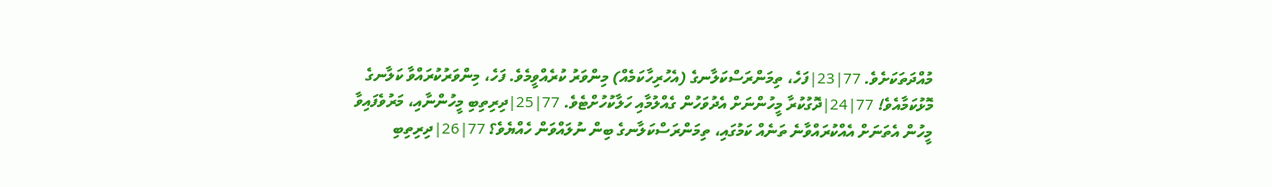މުއްދަތަކަށެވެ. 77|23|ފަހެ، ތިމަންރަސްކަލާނގެ (އެހުރިހާކަމެއް) މިންވަރު ކުރެއްވީމެވެ. ފަހެ، މިންވަރުކުރައްވާ ކަލާނގެ މޮޅުކަމާއެވެ! 77|24|ދޮގުކުރާ މީހުންނަށް އެދުވަހުން ގެއްލުމާއި ހަލާކުހުށްޓެވެ. 77|25|ދިރިތިބި މީހުންނާއި، މަރުވެފައިވާ މީހުން އެތަނަށް އެއްކުރައްވާނެ ތަނެއް ކަމުގައި، ތިމަންރަސްކަލާނގެ ބިން ނުލައްވަން ހެއްޔެވެ؟ 77|26|ދިރިތިބި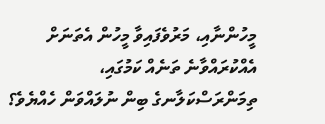މީހުންނާއި، މަރުވެފައިވާ މީހުން އެތަނަށް އެއްކުރައްވާނެ ތަނެއް ކަމުގައި، ތިމަންރަސްކަލާނގެ ބިން ނުލައްވަން ހެއްޔެވެ؟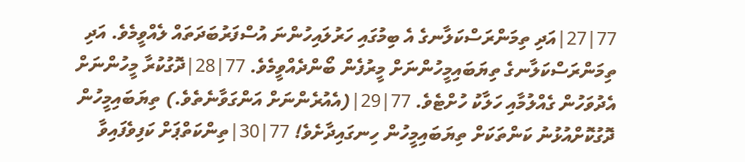77|27|އަދި ތިމަންރަސްކަލާނގެ އެ ބިމުގައި ހަރުލައިހުންނަ އުސްފަރުބަދަތައް ލެއްވީމެވެ. އަދި ތިމަންރަސްކަލާނގެ ތިޔަބައިމީހުންނަށް މީރުފެން ބޯންދެއްވީމެވެ. 77|28|ދޮގުކުރާ މީހުންނަށް އެދުވަހުން ގެއްލުމާއި ހަލާކު ހުށްޓެވެ. 77|29|(އެއުރެންނަށް އަންގަވާނެތެވެ.) ތިޔަބައިމީހުން ދޮގުކޮށްއުޅުނު ކަންތަކަށް ތިޔަބައިމީހުން ހިނގައިދާށެވެ! 77|30|ތިންކަތްޕަށް ކަފިވެފައިވާ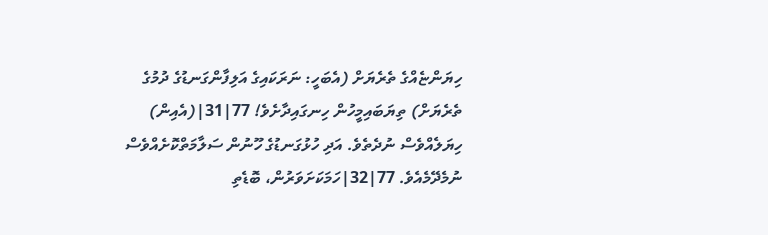ހިޔަންޏެއްގެ ތެރެޔަށް (އެބަހީ: ނަރަކައިގެ އަލިފާންގަނޑުގެ ދުމުގެ ތެރެޔަށް) ތިޔަބައިމީހުން ހިނގައިދާށެވެ! 77|31|(އެއިން) ހިޔަލެއްވެސް ނުދެތެވެ. އަދި ހުޅުގަނޑުގެ ހޫނުން ސަލާމަތްކޮށެއްވެސް ނުމެދޭމެއެވެ. 77|32|ހަމަކަށަވަރުން، ބޮޑެތި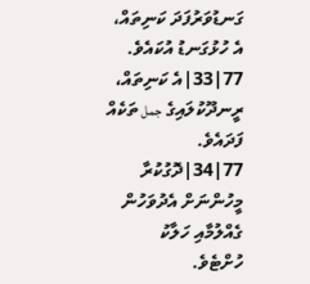ގަނޑުވަރުފަދަ ކަނިތައް، އެ ހުޅުގަނޑު އުކައެވެ. 77|33|އެ ކަނިތައް، ރީނދޫކުލައިގެ جمل ތަކެއް ފަދައެވެ. 77|34|ދޮގުކުރާ މީހުންނަށް އެދުވަހުން ގެއްލުމާއި ހަލާކު ހުށްޓެވެ.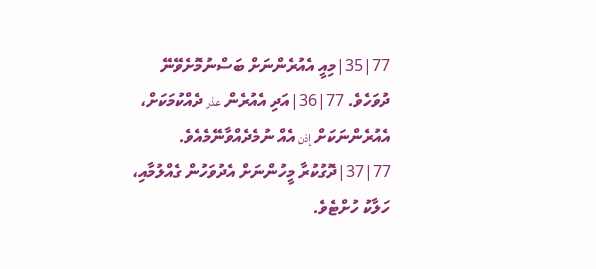77|35|މިއީ އެއުރެންނަށް ބަސްނުމޮށެވޭނޭ ދުވަހެވެ. 77|36|އަދި އެއުރެން عذر ދެއްކުމަކަށް، އެއުރެންނަކަށް إذن އެއް ނުމެދެއްވާނޭމެއެވެ. 77|37|ދޮގުކުރާ މީހުންނަށް އެދުވަހުން ގެއްލުމާއި، ހަލާކު ހުށްޓެވެ.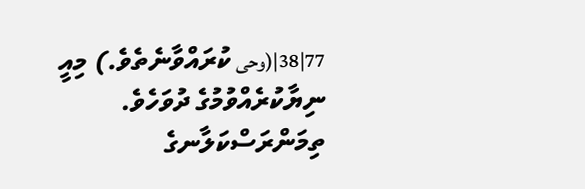77|38|(وحى ކުރައްވާނެތެވެ.) މިއީ ނިޔާކުރެއްވުމުގެ ދުވަހެވެ. ތިމަންރަސްކަލާނގެ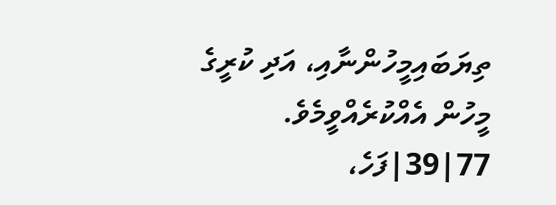ތިޔަބައިމީހުންނާއި، އަދި ކުރީގެ މީހުން އެއްކުރެއްވީމެވެ. 77|39|ފަހެ،